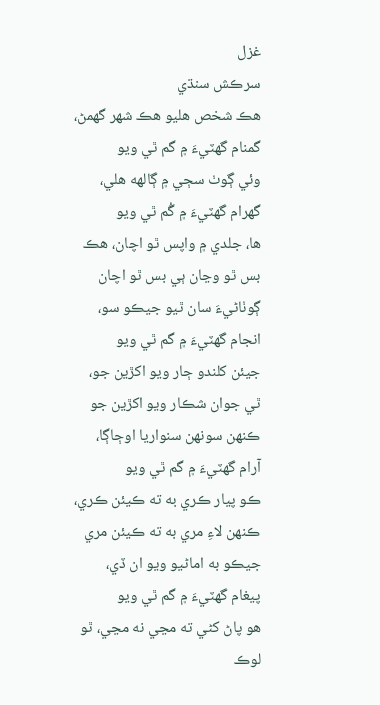غزل
سرڪش سنڌي
هڪ شخص هليو هڪ شهر گهمڻ، گمنام گهٽيءَ ۾ گم ٿي ويو
وئي ڳوٺ سڄي ۾ ڳالهه هلي، گهرام گهٽيءَ ۾ گُم ٿي ويو
ها، جلدي ۾ واپس ٿو اچان، هڪ بس ٿو وڃان ٻي بس ٿو اچان
ڳوٺاڻيءَ سان ٿيو جيڪو سو، انجام گهٽيءَ ۾ گم ٿي ويو
جيئن کلندو ڄار ويو اکڙين جو، ٿي جوان شڪار ويو اکڙين جو
ڪنهن سونهن سنواريا اوڄاڳا، آرام گهٽيءَ ۾ گم ٿي ويو
ڪو پيار ڪري به ته ڪيئن ڪري، ڪنهن لاءِ مري به ته ڪيئن مري
جيڪو به اماڻيو ويو ان ڏي، پيغام گھٽيءَ ۾ گم ٿي ويو
هو پاڻ کڻي ته مڃي نه مڃي، ٿو لوڪ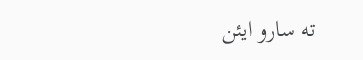ته سارو ايئن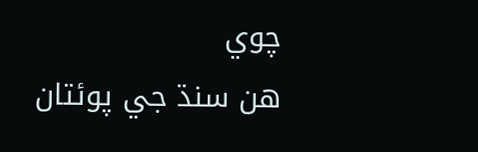چوي
هن سنڌ جي پوئتان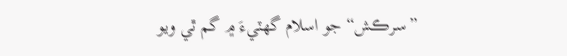”سرڪش“ جو اسلام گهٽيءَ ۾ گم ٿي ويو